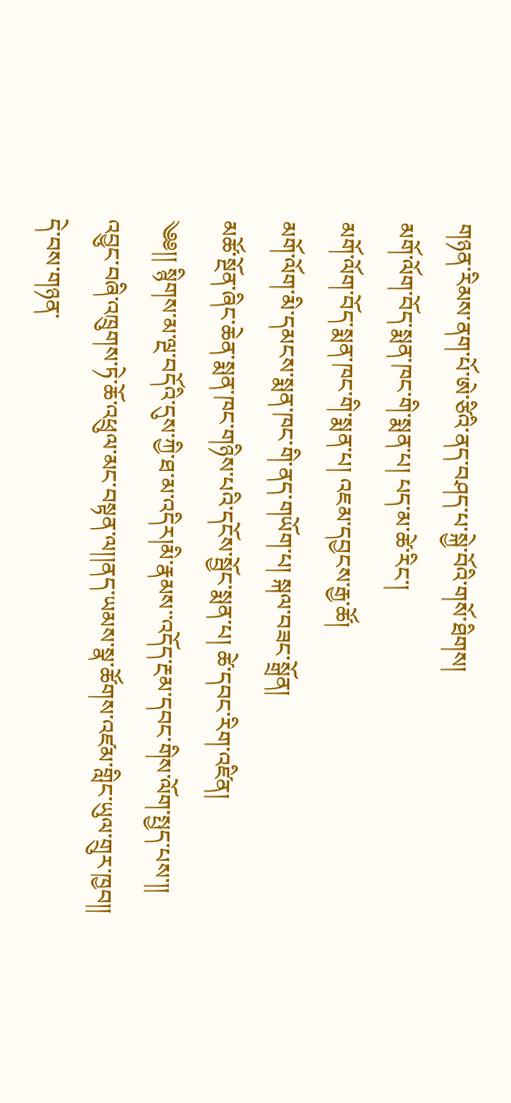གཉན་རིམས་ནག་པོ་ཨེ་ཙིའི་ནད་བཤད་པ་སྐྱེ་བོའི་གསོ་ཐིགས།
མགོ་ལོག་བོད་སྨན་ཁང་གི་སྨན་པ། པད་མ་ཚེ་རིང་།
མགོ་ལོག་བོད་སྨན་ཁང་གི་སྨན་པ། འཇམ་དབྱངས་རྒྱ་ཚོ།
མགོ་ལོག་མི་དམངས་སྨན་ཁང་གི་ནད་གཡོག་པ། སྐལ་བཟང་སྒྲོན།
མཚོ་སྔོན་ཞིང་ཆེན་སྨན་ཁང་གཉིས་པའི་དངོས་སྦྱོང་སྨན་པ། ཚེ་དབང་རིག་འཛིན།
༄༅།། སྙིགས་མ་ལྔ་བདོའི་དུས་ཀྱི་ཐ་མ་འདིར།མི་རྣམས་་འདོད་རྔམ་དབང་གིས་ལོག་སྤྱད་པས་།།
འབྱུང་བཞི་འཁྲུགས་ཏེ་ཆོ་འཕྲུལ་མང་བསྟན་ལ།།ནད་ཡམས་སྣ་ཚོགས་འཛམ་གླིང་ཡུལ་གྲུར་ཁྱབ།།
དེ་བས་གཉན་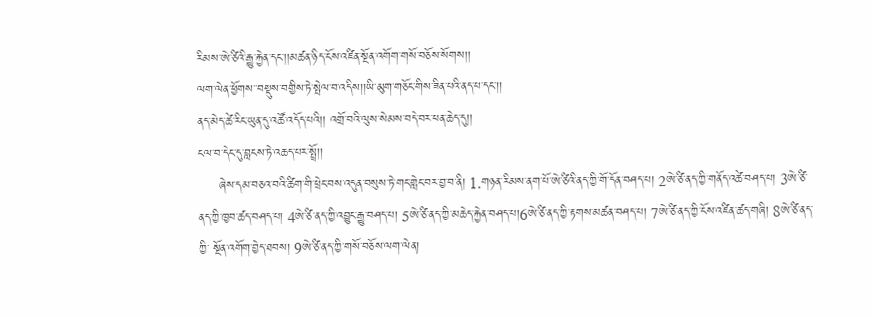རིམས་ཨེ་ཙིའི་རྒྱུ་རྐྱེན་དང་།།མཚན་ཉིད་ངོས་འཛིན་སྔོན་འགོག་གསོ་བཅོས་སོགས།།
ལག་ལེན་ཕྱོགས་་བསྡུས་བགྱིས་ཏེ་སྤེལ་བ་འདིས།།ཡི་མུག་གཅོང་གིས་ཟིན་པའི་ནད་པ་དང་།།
ནད་མེད་ཚེ་རིང་ཡུན་དུ་འཚོ་འདོད་པའི།། འགྲོ་བའི་ལུས་སེམས་བདེ་བར་ཕན་ཆེད་དུ།།
ངལ་བ་དེང་དུ་བླངས་ཏེ་འཆད་པར་སྤྲོ།།
     ཞེས་དམ་བཅའ་བའི་ཚིག་གི་ཕྲེང་བས་འདུན་བསུས་ཏེ་གང་གླེང་བར་བྱ་བ་ནི། 1.གཉན་རིམས་ནག་པོ་ཨེ་ཙིའི་ནད་ཀྱི་གོ་དོན་བཤད་པ། 2ཨེ་ཙི་ནད་ཀྱི་གནོད་འཚེ་བཤད་པ། 3ཨེ་ཙི་ནད་ཀྱི་ཁྱབ་ཚད་བཤད་པ། 4ཨེ་ཙི་ནད་ཀྱི་འབྱུང་རྒྱུ་བཤད་པ། 5ཨེ་ཙི་ནད་ཀྱི་མཆེད་རྐྱེན་བཤད་པ།6ཨེ་ཙི་ནད་ཀྱི་རྟགས་མཚན་བཤད་པ། 7ཨེ་ཙི་ནད་ཀྱི་ངོས་འཛིན་ཚད་གཞི། 8ཨེ་ཙི་ནད་ཀྱི་ སྔོན་འགོག་བྱེད་ཐབས། 9ཨེ་ཙི་ནད་ཀྱི་གསོ་བཅོས་ལག་ལེན།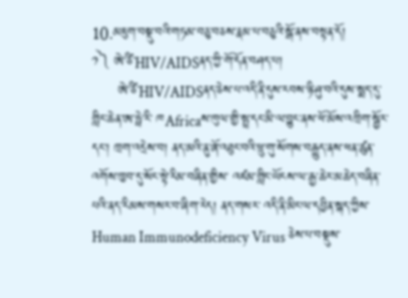10.མཇུག་བསྡུ་བའི་གཏམ་བཅུ་བཅས་རྣམ་པ་བཅུའི་སྒོ་ནས་བསྟན་དོ།
༡༽ ཨེ་ཙི་HIV/AIDSནད་ཀྱི་གོ་དོན་བཤད་པ།
      ཨེ་ཙི་HIV/AIDSནད་ཅེས་པ་འདི་ནི་དུས་རབས་ཉི་ཤུ་བའི་དུས་སྨད་དུ་གླིང་ཆེན་ཨ་ཧྥེ་རི་ ཁAfricaས་ཁུལ་གྱི་སྤྲ་དང་མི་ལ་བྱུང་ནས་ཕོ་མོས་འཁྲིག་སྦྱོར་དང་། ཁྲག་འདྲེས་བ། ནད་མའི་ནུ་ཞོ་འཐུང་བའི་ཕྲུ་གུ་སོགས་བརྒྱུད་ནས་ཕན་ཚུན་འགོས་ཁྱབ་དུ་སོང་སྟེ་རིམ་བཞིན་གྱིས་ འཛམ་གླིང་ཡོངས་ལ་རྒྱ་ཆེར་མཆེད་བཞིན་པའི་ནད་རིམས་གསར་བ་ཞིག་རེད། ནད་གསར་ འདི་ནི་མིང་ལ་དབྱིན་སྐད་ཀྱིས་Human Immunodeficiency Virus ཅེས་པ་བསྡུས་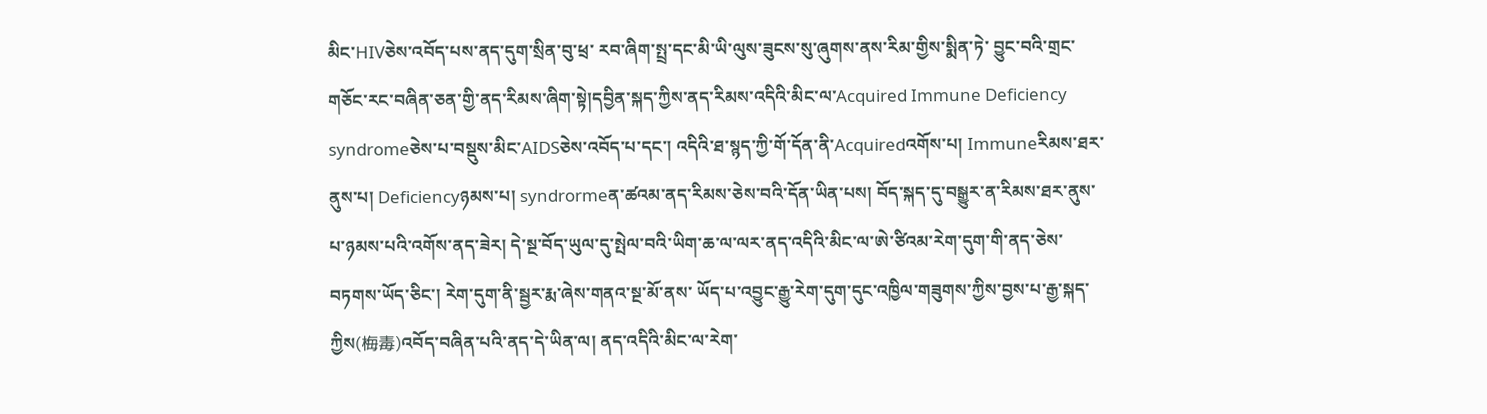མིང་HIVཅེས་འབོད་པས་ནད་དུག་སྲིན་བུ་ཕྲ་ རབ་ཞིག་སྤྲ་དང་མི་ཡི་ལུས་ཟུངས་སུ་ཞུགས་ནས་རིམ་གྱིས་སྨིན་ཏེ་ བྱུང་བའི་གྲང་གཅོང་རང་བཞིན་ཅན་གྱི་ནད་རིམས་ཞིག་སྟེ།དབྱིན་སྐད་ཀྱིས་ནད་རིམས་འདིའི་མིང་ལ་Acquired Immune Deficiency syndromeཅེས་པ་བསྡུས་མིང་AIDSཅེས་འབོད་པ་དང་། འདིའི་ཐ་སྙད་ཀྱི་གོ་དོན་ནི་Acquiredའགོས་པ། Immuneརིམས་ཐར་ནུས་པ། Deficiencyཉམས་པ། syndrormeན་ཚའམ་ནད་རིམས་ཅེས་བའི་དོན་ཡིན་པས། བོད་སྐད་དུ་བསྒྱུར་ན་རིམས་ཐར་ནུས་པ་ཉམས་པའི་འགོས་ནད་ཟེར། དེ་སྔ་བོད་ཡུལ་དུ་སྤེལ་བའི་ཡིག་ཆ་ལ་ལར་ནད་འདིའི་མིང་ལ་ཨེ་ཙིའམ་རེག་དུག་གི་ནད་ཅེས་བཏགས་ཡོད་ཅིང་། རེག་དུག་ནི་སྦྱར་རྨ་ཞེས་གནའ་སྔ་མོ་ནས་ ཡོད་པ་འབྱུང་རྒྱུ་རེག་དུག་དུང་འཁྱིལ་གཟུགས་ཀྱིས་བྱས་པ་རྒྱ་སྐད་ཀྱིས(梅毒)འབོད་བཞིན་པའི་ནད་དེ་ཡིན་ལ། ནད་འདིའི་མིང་ལ་རེག་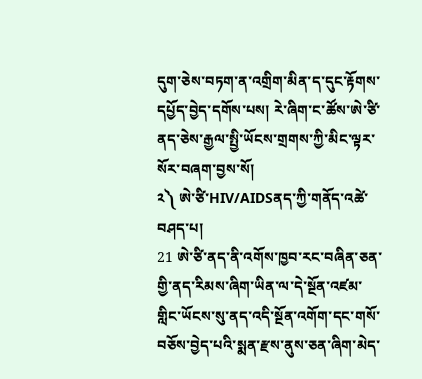དུག་ཅེས་བཏག་ན་འགྲིག་མིན་ད་དུང་རྟོགས་ དཔྱོད་བྱེད་དགོས་པས། རེ་ཞིག་ང་ཚོས་ཨེ་ཙི་ནད་ཅེས་རྒྱལ་སྤྱི་ཡོངས་གྲགས་ཀྱི་མིང་ལྟར་ སོར་བཞག་བྱས་སོ།
༢༽ ཨེ་ཙི་HIV/AIDSནད་ཀྱི་གནོད་འཚེ་བཤད་པ།
21 ཨེ་ཙི་ནད་ནི་འགོས་ཁྱབ་རང་བཞིན་ཅན་གྱི་ནད་རིམས་ཞིག་ཡིན་ལ་དེ་སྔོན་འཛམ་ གླིང་ཡོངས་སུ་ནད་འདི་སྔོན་འགོག་དང་གསོ་བཅོས་བྱེད་པའི་སྨན་རྫས་ནུས་ཅན་ཞིག་མེད་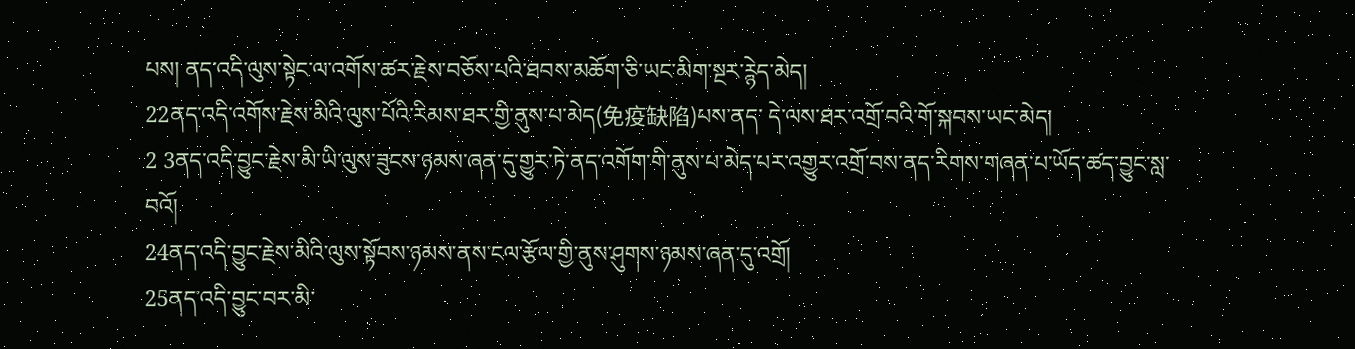པས། ནད་འདི་ལུས་སྟེང་ལ་འགོས་ཚར་རྗེས་བཅོས་པའི་ཐབས་མཆོག་ཅི་ཡང་མིག་སྔར་ཪྙེད་མེད།
22ནད་འདི་འགོས་རྗེས་མིའི་ལུས་པོའི་རིམས་ཐར་གྱི་ནུས་པ་མེད(免疫缺陷)པས་ནད་ དེ་ལས་ཐར་འགྲོ་བའི་གོ་སྐབས་ཡང་མེད།
2 3ནད་འདི་བྱུང་རྗེས་མི་ཡི་ལུས་ཟུངས་ཉམས་ཞན་དུ་གྱུར་ཏེ་ནད་འགོག་གི་ནུས་པ་མེད་པར་འགྱུར་འགྲོ་བས་ནད་རིགས་གཞན་པ་ཡོད་ཚད་བྱུང་སླ་བའོ།
24ནད་འདི་བྱུང་རྗེས་མིའི་ལུས་སྟོབས་ཉམས་ནས་ངལ་རྩོལ་གྱི་ནུས་ཤུགས་ཉམས་ཞན་དུ་འགྲོ།
25ནད་འདི་བྱུང་བར་མི་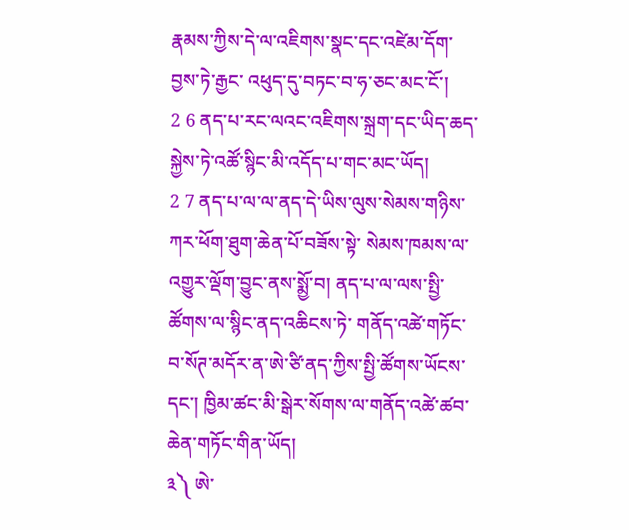རྣམས་ཀྱིས་དེ་ལ་འཇིགས་སྣང་དང་འཛེམ་དོག་ བྱས་ཏེ་རྒྱང་ འཕུད་དུ་བཏང་བ་ཧ་ཅང་མང་ངོ་།
2 6 ནད་པ་རང་ལའང་འཇིགས་སྐྲག་དང་ཡིད་ཆད་སྐྱེས་ཏེ་འཚོ་སྙིང་མི་འདོད་པ་གང་མང་ཡོད།
2 7 ནད་པ་ལ་ལ་ནད་དེ་ཡིས་ལུས་སེམས་གཉིས་ཀར་ཕོག་ཐུག་ཆེན་པོ་བཟོས་སྟེ་ སེམས་ཁམས་ལ་འགྱུར་ལྡོག་བྱུང་ནས་སྨྱོ་བ། ནད་པ་ལ་ལས་སྤྱི་ཚོགས་ལ་སྙིང་ནད་འཆིངས་ཏེ་ གནོད་འཚེ་གཏོང་བ་སོཊ་མདོར་ན་ཨེ་ཙི་ནད་ཀྱིས་སྤྱི་ཚོགས་ཡོངས་དང་། ཁྱིམ་ཚང་མི་སྒེར་སོགས་ལ་གནོད་འཚེ་ཚབ་ཆེན་གཏོང་གིན་ཡོད།
༣༽ ཨེ་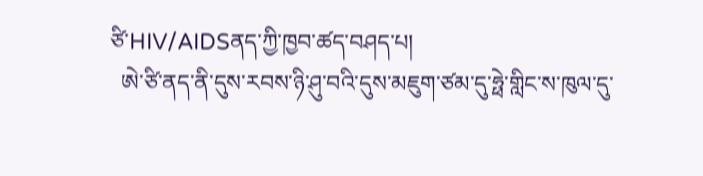ཙི་HIV/AIDSནད་ཀྱི་ཁྱབ་ཚད་བཤད་པ།
  ཨེ་ཙི་ནད་ནི་དུས་རབས་ཉི་ཤུ་བའི་དུས་མཇུག་ཙམ་དུ་ཧྥེ་གླིང་ས་ཁུལ་དུ་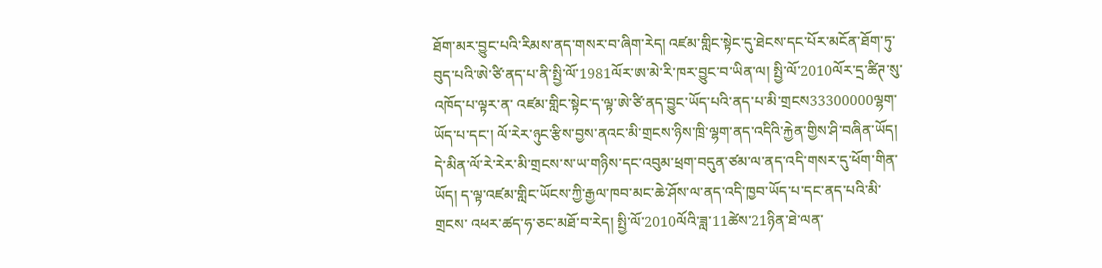ཐོག་མར་བྱུང་པའི་རིམས་ནད་གསར་བ་ཞིག་རེད། འཛམ་གླིང་སྟེང་དུ་ཐེངས་དང་པོར་མངོན་ཐོག་ཏུ་བུད་པའི་ཨེ་ཙི་ནད་པ་ནི་སྤྱི་ལོ་1981ལོར་ཨ་མེ་རི་ཁར་བྱུང་བ་ཡིན་ལ། སྤྱི་ལོ་2010ལོར་དྲ་ཚིཊ་སུ་འཁོད་པ་ལྟར་ན་ འཛམ་གླིང་སྟེང་ད་ལྟ་ཨེ་ཙི་ནད་བྱུང་ཡོད་པའི་ནད་པ་མི་གྲངས33300000ལྷག་ཡོད་པ་དང་། ལོ་རེར་ཉུང་རྩིས་བྱས་ནའང་མི་གྲངས་ཉིས་ཁྲི་ལྷག་ནད་འདིའི་རྐྱེན་གྱིས་ཤི་བཞིན་ཡོད། དེ་མིན་ལོ་རེ་རེར་མི་གྲངས་ས་ཡ་གཉིས་དང་འབུམ་ཕྲག་བདུན་ཙམ་ལ་ནད་འདི་གསར་དུ་ཕོག་གིན་ཡོད། ད་ལྟ་འཛམ་གླིང་ཡོངས་ཀྱི་རྒྱལ་ཁབ་མང་ཆེ་ཤོས་ལ་ནད་འདི་ཁྱབ་ཡོད་པ་དང་ནད་པའི་མི་གྲངས་ འཕར་ཚད་ཧ་ཅང་མཐོ་བ་རེད། སྤྱི་ལོ་2010ལོའི་ཟླ་11ཚེས་21ཉིན་ཐེ་ལན་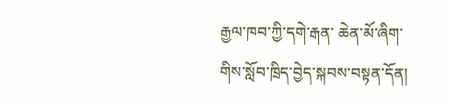རྒྱལ་ཁབ་ཀྱི་དགེ་རྒན་ ཆེན་མོ་ཞིག་གིས་སློབ་ཁྲིད་བྱེད་སྐབས་བསྟན་དོན།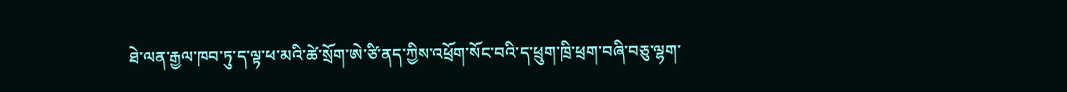ཐེ་ལན་རྒྱལ་ཁབ་ཏུ་ད་ལྟ་ཕ་མའི་ཚེ་སྲོག་ཨེ་ཙི་ནད་ཀྱིས་འཕྲོག་སོང་བའི་ད་ཕྲུག་ཁྲི་ཕྲག་བཞི་བཅུ་ལྷག་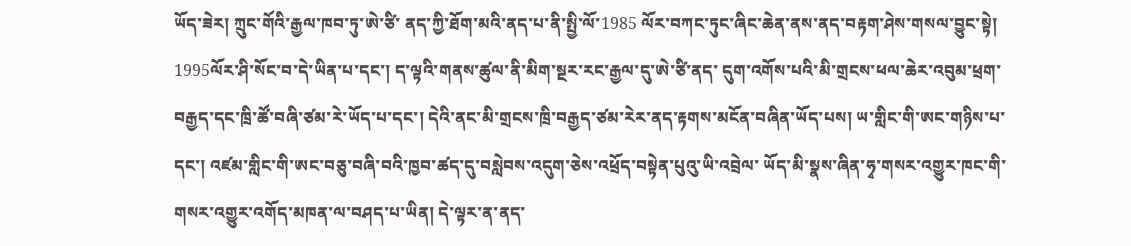ཡོད་ཟེར། ཀྲུང་གོའི་རྒྱལ་ཁབ་ཏུ་ཨེ་ཙི་ ནད་ཀྱི་ཐོག་མའི་ནད་པ་ནི་སྤྱི་ལོ་1985 ལོར་བཀང་ཏུང་ཞིང་ཆེན་ནས་ནད་བརྟག་ཤེས་གསལ་བྱུང་སྟེ། 1995ལོར་ཤི་སོང་བ་དེ་ཡིན་པ་དང་། ད་ལྟའི་གནས་ཚུལ་ནི་མིག་སྔར་རང་རྒྱལ་དུ་ཨེ་ཙི་ནད་ དུག་འགོས་པའི་མི་གྲངས་ཕལ་ཆེར་འབུམ་ཕྲག་བརྒྱད་དང་ཁྲི་ཚོ་བཞི་ཙམ་རེ་ཡོད་པ་དང་། དེའི་ནང་མི་གྲངས་ཁྲི་བརྒྱད་ཙམ་རེར་ནད་རྟགས་མངོན་བཞིན་ཡོད་པས། ཡ་གླིང་གི་ཨང་གཉིས་པ་དང་། འཛམ་གླིང་གི་ཨང་བཅུ་བཞི་བའི་ཁྱབ་ཚད་དུ་བསླེབས་འདུག་ཅེས་འཕྲོད་བསྟེན་པུའུ་ཡི་འབྲེལ་ ཡོད་མི་སྣས་ཞིན་ཧྭ་གསར་འགྱུར་ཁང་གི་ གསར་འགྱུར་འགོད་མཁན་ལ་བཤད་པ་ཡིན། དེ་ལྟར་ན་ནད་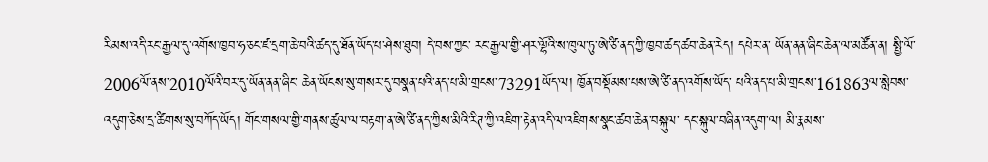རིམས་འདི་རང་རྒྱལ་དུ་འགོས་ཁྱབ་ཧ་ཅང་ཛ་དྲག་ཆེ་བའི་ཚད་དུ་ཐོན་ཡོད་པ་ཤེས་ཐུབ། དེ་བས་ཀྱང་ རང་རྒྱལ་གྱི་ཤར་ལྷོའི་ས་ཁུལ་ཏུ་ཨེ་ཙི་ནད་ཀྱི་ཁྱབ་ཚད་ཚབ་ཆེན་རེད། དཔེར་ན་ ཡོན་ནན་ཞིང་ཆེན་ལ་མཚོན་ན། སྤྱི་ལོ་2006ལོ་ནས་2010ལོའི་བར་དུ་ཡོན་ནན་ཞིང་ ཆེན་ཡོངས་སུ་གསར་དུ་བསྣན་པའི་ནད་པ་མི་གྲངས་73291ཡོད་ལ། ཁྱོན་བསྡོམས་པས་ཨེ་ཙི་ནད་འགོས་ཡོད་ པའི་ནད་པ་མི་གྲངས་161863ལ་སླེབས་འདུག་ཅེས་དྲ་ཚིགས་སུ་བཀོད་ཡོད། གོང་གསལ་གྱི་གནས་ཚུལ་ལ་བརྟག་ན་ཨེ་ཙི་ནད་ཀྱིས་མིའི་རིཊ་ཀྱི་འཇིག་རྟེན་འདི་ལ་འཇིགས་སྣང་ཚབ་ཆེན་བསྐུལ་ དང་སྐུལ་བཞིན་འདུག་ལ། མི་རྣམས་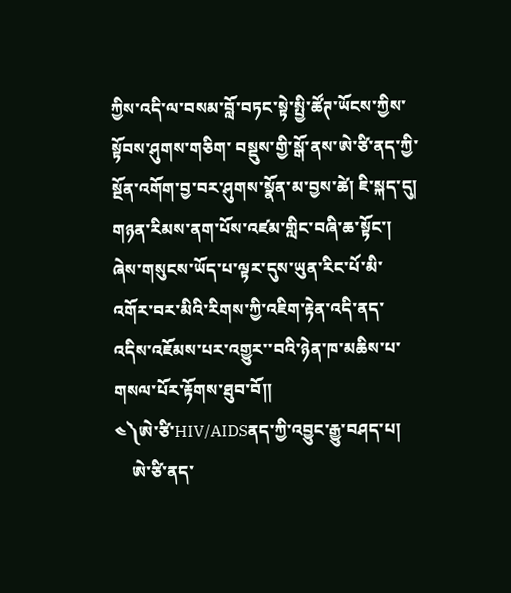ཀྱིས་འདི་ལ་བསམ་བློ་བཏང་སྟེ་སྤྱི་ཚོཊ་ཡོངས་ཀྱིས་སྟོབས་ཤུགས་གཅིག་ བསྡུས་གྱི་སྒོ་ནས་ཨེ་ཙི་ནད་ཀྱི་སྔོན་འགོག་བྱ་བར་ཤུགས་སྣོན་མ་བྱས་ཚེ། ཇི་སྐད་དུ། གཉན་རིམས་ནག་པོས་འཛམ་གླིང་བཞི་ཆ་སྟོང་། ཞེས་གསུངས་ཡོད་པ་ལྟར་དུས་ཡུན་རིང་པོ་མི་འགོར་བར་མིའི་རིགས་ཀྱི་འཇིག་རྟེན་འདི་ནད་འདིས་འཇོམས་པར་འགྱུར་་བའི་ཉེན་ཁ་མཆིས་པ་གསལ་པོར་རྟོགས་ཐུབ་བོ༎
༤༽ཨེ་ཙི་HIV/AIDSནད་ཀྱི་འབྱུང་རྒྱུ་བཤད་པ།
    ཨེ་ཙི་ནད་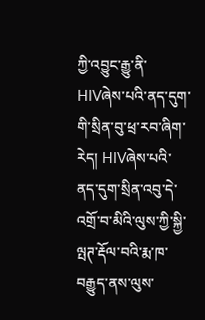ཀྱི་འབྱུང་རྒྱུ་ནི་HIVཞེས་པའི་ནད་དུག་གི་སྲིན་བུ་ཕྲ་རབ་ཞིག་རེད། HIVཞེས་པའི་ ནད་དུག་སྲིན་འབུ་དེ་འགྲོ་བ་མིའི་ལུས་ཀྱི་སྐྱི་ལྤཊ་རྡོལ་བའི་རྨ་ཁ་བརྒྱུད་ནས་ལུས་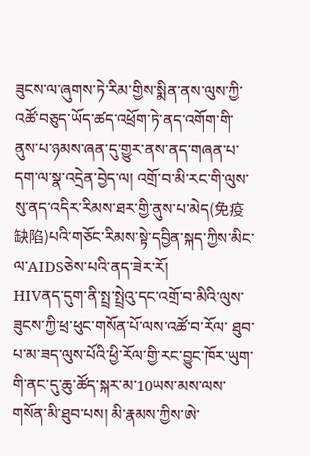ཟུངས་ལ་ཞུགས་ཏེ་རིམ་གྱིས་སྨིན་ནས་ལུས་ཀྱི་འཚོ་བཅུད་ཡོད་ཚད་འཕྲོག་ཏེ་ནད་འགོག་གི་ནུས་པ་ཉམས་ཞན་དུ་གྱུར་ནས་ནད་གཞན་པ་དག་ལ་སྣ་འདྲེན་བྱེད་ལ། འགྲོ་བ་མི་རང་གི་ལུས་སུ་ནད་འདིར་རིམས་ཐར་གྱི་ནུས་པ་མེད(免疫缺陷)པའི་གཅོང་རིམས་སྟེ་དབྱིན་སྐད་ཀྱིས་མིང་ལ་AIDSཅེས་པའི་ནད་ཟེར་རོ།
HIVནད་དུག་ནི་སྤྲ་སྤྲེའུ་དང་འགྲོ་བ་མིའི་ལུས་ཟུངས་ཀྱི་ཕྲ་ཕུང་གསོན་པོ་ལས་འཚོ་བ་རོལ་ ཐུབ་པ་མ་ཟད་ལུས་པོའི་ཕྱི་རོལ་གྱི་རང་བྱུང་ཁོར་ཡུག་གི་ནང་དུ་ཆུ་ཚོད་སྐར་མ་10ཡས་མས་ལས་ གསོན་མི་ཐུབ་པས། མི་རྣམས་ཀྱིས་ཨེ་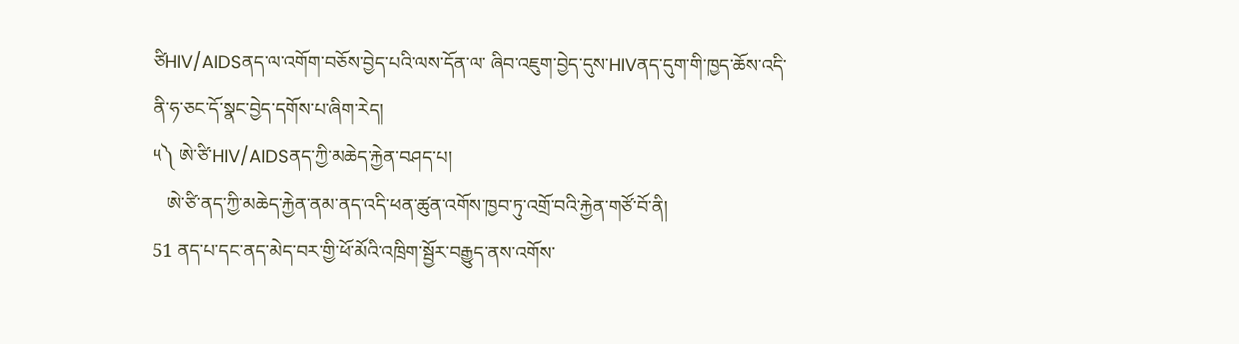ཙིHIV/AIDSནད་ལ་འགོག་བཅོས་བྱེད་པའི་ལས་དོན་ལ་ ཞིབ་འཇུག་བྱེད་དུས་HIVནད་དུག་གི་ཁྱད་ཆོས་འདི་ནི་ཧ་ཅང་དོ་སྣང་བྱེད་དགོས་པ་ཞིག་རེད།
༥༽ ཨེ་ཙི་HIV/AIDSནད་ཀྱི་མཆེད་རྐྱེན་བཤད་པ།
   ཨེ་ཙི་ནད་ཀྱི་མཆེད་རྐྱེན་ནམ་ནད་འདི་ཕན་ཚུན་འགོས་ཁྱབ་ཏུ་འགྲོ་བའི་རྐྱེན་གཙོ་བོ་ནི།
51 ནད་པ་དང་ནད་མེད་བར་གྱི་ཕོ་མོའི་འཁྲིག་སྦྱོར་བརྒྱུད་ནས་འགོས་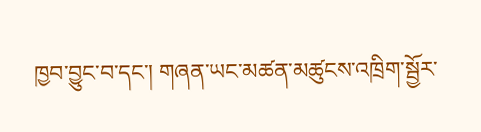ཁྱབ་བྱུང་བ་དང་། གཞན་ཡང་མཚན་མཚུངས་འཁྲིག་སྦྱོར་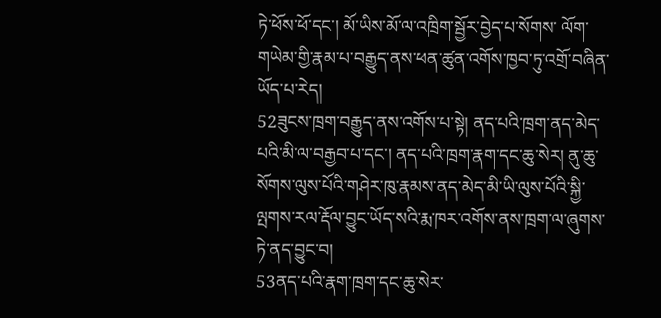ཏེ་ཕོས་ཕོ་དང་། མོ་ཡིས་མོ་ལ་འཁྲིག་སྦྱོར་བྱེད་པ་སོགས་ ལོག་གཡེམ་གྱི་རྣམ་པ་བརྒྱུད་ནས་ཕན་ཚུན་འགོས་ཁྱབ་ཏུ་འགྲོ་བཞིན་ཡོད་པ་རེད།
52ཟུངས་ཁྲག་བརྒྱུད་ནས་འགོས་པ་སྟེ། ནད་པའི་ཁྲག་ནད་མེད་པའི་མི་ལ་བརྒྱབ་པ་དང་། ནད་པའི་ཁྲག་རྣག་དང་ཆུ་སེར། ནུ་ཆུ་སོགས་ལུས་པོའི་གཤེར་ཁུ་རྣམས་ནད་མེད་མི་ཡི་ལུས་པོའི་སྐྱི་ལྤགས་རལ་རྡོལ་བྱུང་ཡོད་སའི་རྨ་ཁར་འགོས་ནས་ཁྲག་ལ་ཞུགས་ཏེ་ནད་བྱུང་བ།
53ནད་པའི་རྣག་ཁྲག་དང་ཆུ་སེར་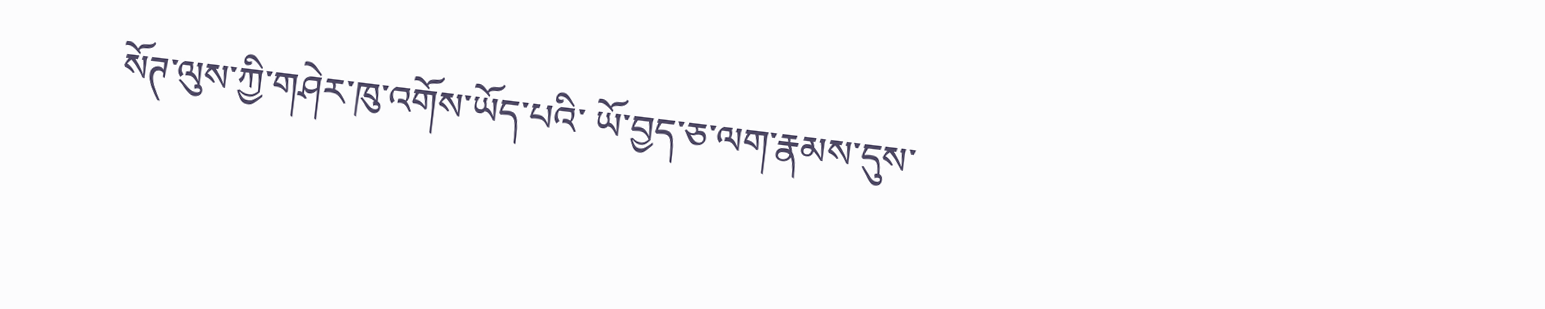སོཊ་ལུས་ཀྱི་གཤེར་ཁུ་འགོས་ཡོད་པའི་ ཡོ་བྱད་ཅ་ལག་རྣམས་དུས་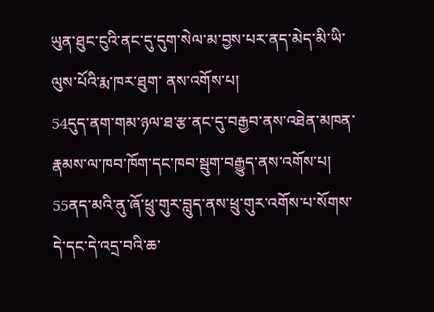ཡུན་ཐུང་ངུའི་ནང་དུ་དུག་སེལ་མ་བྱས་པར་ནད་མེད་མི་ཡི་ལུས་པོའི་རྨ་ཁར་ཐུག་ ནས་འགོས་པ།
54དུད་ནག་གམ་ཉལ་ཐ་རྩ་ནང་དུ་བརྒྱབ་ནས་འཐེན་མཁན་རྣམས་ལ་ཁབ་ཁོག་དང་ཁབ་སྦུག་བརྒྱུད་ནས་འགོས་པ།
55ནད་མའི་ནུ་ཞོ་ཕྲུ་གུར་བླུད་ནས་ཕྲུ་གུར་འགོས་པ་སོགས་དེ་དང་དེ་འདྲ་བའི་ཆ་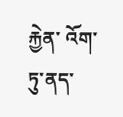རྐྱེན་ འོག་ཏུ་ནད་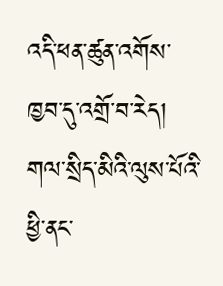འདི་ཕན་ཚུན་འགོས་ཁྱབ་དུ་འགྲོ་བ་རེད།
གལ་སྲིད་མིའི་ལུས་པོའི་ཕྱི་ནང་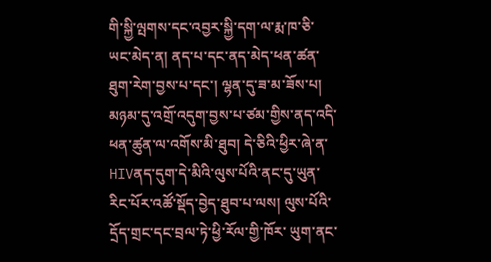གི་སྐྱི་ལྤགས་དང་འབྱར་སྐྱི་དག་ལ་རྨ་ཁ་ཅི་ཡང་མེད་ན། ནད་པ་དང་ནད་མེད་ཕན་ཚན་ཐུག་རེག་བྱས་པ་དང་། ལྷན་དུ་ཟ་མ་ཟོས་པ། མཉམ་དུ་འགྲོ་འདུག་བྱས་པ་ཙམ་གྱིས་ནད་འདི་ཕན་ཚུན་ལ་འགོས་མི་ཐུབ། དེ་ཅིའི་ཕྱིར་ཞེ་ན་HIVནད་དུག་དེ་མིའི་ལུས་པོའི་ནང་དུ་ཡུན་རིང་པོར་འཚོ་སྡོད་བྱེད་ཐུབ་པ་ལས། ལུས་པོའི་དྲོད་གྲང་དང་བྲལ་ཏེ་ཕྱི་རོལ་གྱི་ཁོར་ ཡུག་ནང་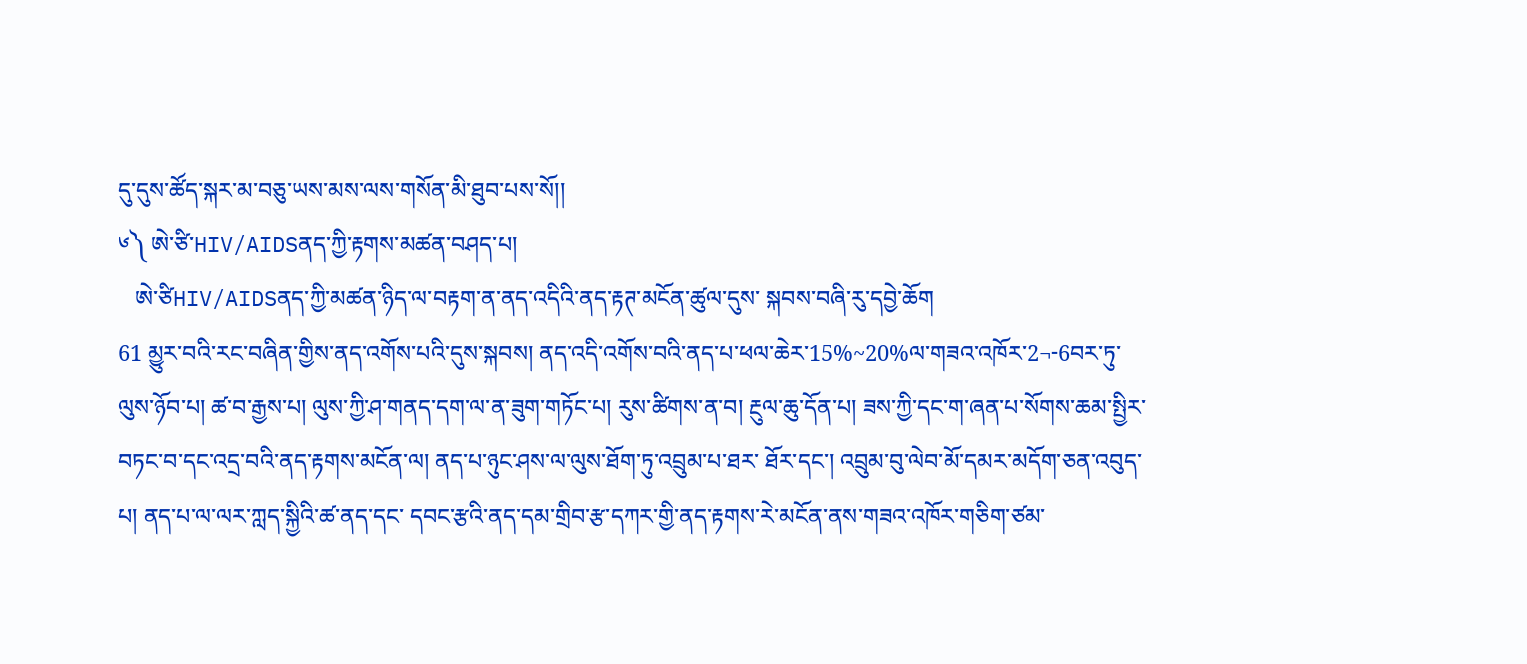དུ་དུས་ཚོད་སྐར་མ་བཅུ་ཡས་མས་ལས་གསོན་མི་ཐུབ་པས་སོ།།
༦༽ ཨེ་ཙི་HIV/AIDSནད་ཀྱི་རྟགས་མཚན་བཤད་པ།
   ཨེ་ཙིHIV/AIDSནད་ཀྱི་མཚན་ཉིད་ལ་བརྟག་ན་ནད་འདིའི་ནད་རྟཊ་མངོན་ཚུལ་དུས་ སྐབས་བཞི་རུ་དབྱེ་ཆོག
61 མྱུར་བའི་རང་བཞིན་གྱིས་ནད་འགོས་པའི་དུས་སྐབས། ནད་འདི་འགོས་བའི་ནད་པ་ཕལ་ཆེར་15%~20%ལ་གཟའ་འཁོར་2¬-6བར་ཏུ་ལུས་ཉོབ་པ། ཚ་བ་རྒྱས་པ། ལུས་ཀྱི་ཤ་གནད་དག་ལ་ན་ཟུག་གཏོང་པ། རུས་ཚིགས་ན་བ། རྔུལ་ཆུ་དོན་པ། ཟས་ཀྱི་དང་ག་ཞན་པ་སོགས་ཆམ་སྤྱིར་བཏང་བ་དང་འདྲ་བའི་ནད་རྟགས་མངོན་ལ། ནད་པ་ཉུང་ཤས་ལ་ལུས་ཐོག་ཏུ་འབྲུམ་པ་ཐར་ ཐོར་དང་། འབྲུམ་བུ་ལེབ་མོ་དམར་མདོག་ཅན་འབུད་པ། ནད་པ་ལ་ལར་ཀླད་སྐྱིའི་ཚ་ནད་དང་ དབང་རྩའི་ནད་དམ་གྲིབ་རྩ་དཀར་གྱི་ནད་རྟགས་རེ་མངོན་ནས་གཟའ་འཁོར་གཅིག་ཙམ་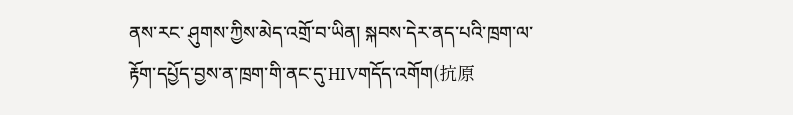ནས་རང་ ཤུགས་ཀྱིས་མེད་འགྲོ་བ་ཡིན། སྐབས་དེར་ནད་པའི་ཁྲག་ལ་རྟོག་དཔྱོད་བྱས་ན་ཁྲག་གི་ནང་དུ་HIVགདོད་འགོག(抗原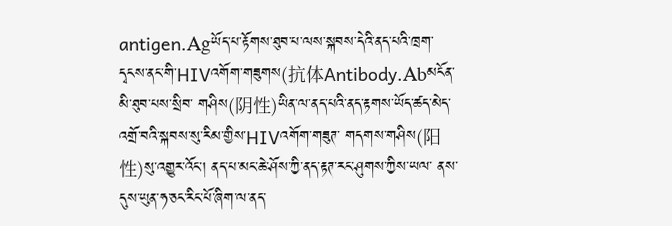antigen.Agཡོད་པ་རྟོགས་ཐུབ་པ་ལས་སྐབས་དེའི་ནད་པའི་ཁྲག་ དྭངས་ནང་གི་HIVའགོག་གཟུགས(抗体Antibody.Abམངོན་མི་ཐུབ་པས་སྲིབ་ གཤིས(阴性)ཡིན་ལ་ནད་པའི་ནད་རྟགས་ཡོད་ཚད་མེད་འགྲོ་བའི་སྐབས་སུ་རིམ་གྱིས་HIVའགོག་གཟུཊ་ གདགས་གཤིས(阳性)སུ་འགྱུར་འོང་། ནད་པ་མང་ཆེ་ཤོས་ཀྱི་ནད་རྟཊ་རང་ཤུགས་ཀྱིས་ཡལ་ ནས་དུས་ཡུན་ཧ་ཅང་རིང་པོ་ཞིག་ལ་ནད་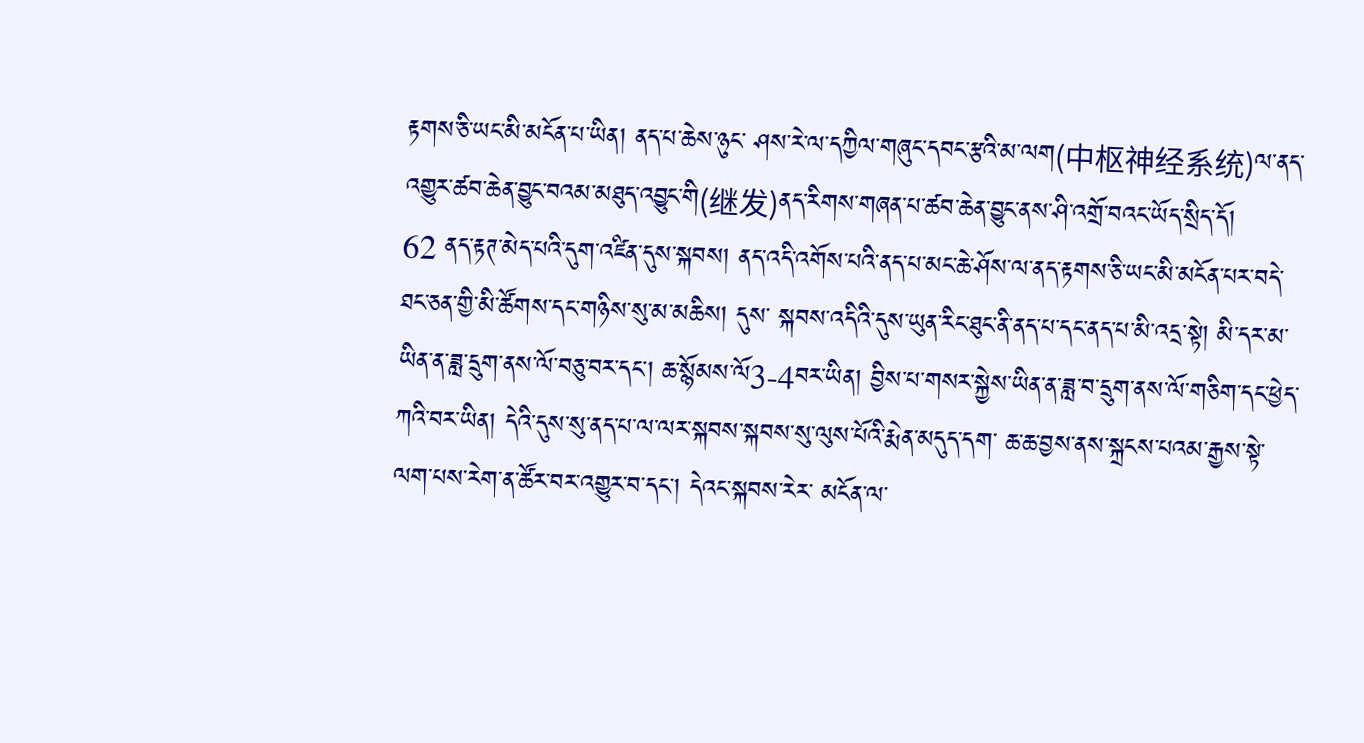རྟགས་ཅི་ཡང་མི་མངོན་པ་ཡིན། ནད་པ་ཆེས་ཉུང་ ཤས་རེ་ལ་དཀྱིལ་གཞུང་དབང་རྩའི་མ་ལག(中枢神经系统)ལ་ནད་འགྱུར་ཚབ་ཆེན་བྱུང་བའམ་མཐུད་འབྱུང་གི(继发)ནད་རིགས་གཞན་པ་ཚབ་ཆེན་བྱུང་ནས་ཤི་འགྲོ་བའང་ཡོད་སྲིད་དོ།
62 ནད་རྟཊ་མེད་པའི་དུག་འཛིན་དུས་སྐབས། ནད་འདི་འགོས་པའི་ནད་པ་མང་ཆེ་ཤོས་ལ་ནད་རྟགས་ཅི་ཡང་མི་མངོན་པར་བདེ་ཐང་ཅན་གྱི་མི་ཚོགས་དང་གཉིས་སུ་མ་མཆིས། དུས་ སྐབས་འདིའི་དུས་ཡུན་རིང་ཐུང་ནི་ནད་པ་དང་ནད་པ་མི་འདྲ་སྟེ། མི་དར་མ་ཡིན་ན་ཟླ་དྲུག་ནས་ལོ་བཅུ་བར་དང་། ཆ་སྙོམས་ལོ3-4བར་ཡིན། བྱིས་པ་གསར་སྐྱེས་ཡིན་ན་ཟླ་བ་དྲུག་ནས་ལོ་གཅིག་དང་ཕྱེད་ཀའི་བར་ཡིན། དེའི་དུས་སུ་ནད་པ་ལ་ལར་སྐབས་སྐབས་སུ་ལུས་པོའི་རྨེན་མདུད་དག་ ཆ་ཆ་བྱས་ནས་སྐྲངས་པའམ་རྒྱས་སྟེ་ལག་པས་རེག་ན་ཚོར་བར་འགྱུར་བ་དང་། དེའང་སྐབས་རེར་ མངོན་ལ་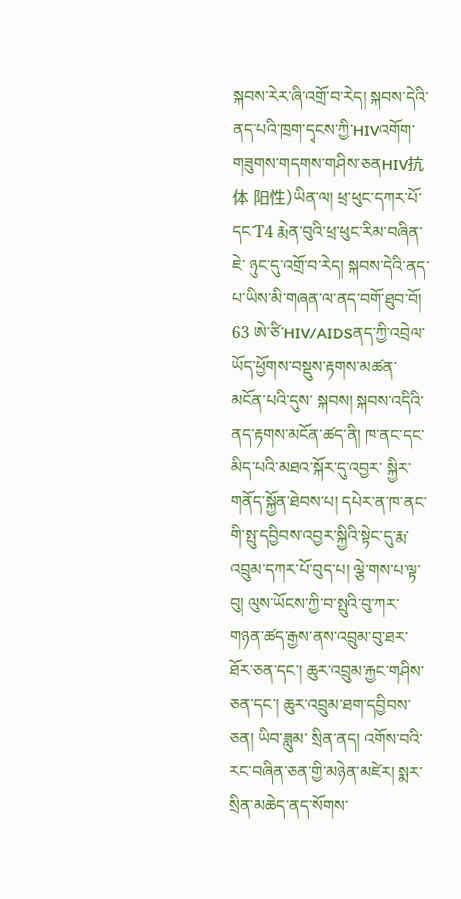སྐབས་རེར་ཞི་འགྲོ་བ་རེད། སྐབས་དེའི་ནད་པའི་ཁྲག་དྭངས་ཀྱི་HIVའགོག་གཟུགས་གདགས་གཤིས་ཅནHIV抗体 阳性)ཡིན་ལ། ཕྲ་ཕུང་དཀར་པོ་དང་T4 རྨེན་བུའི་ཕྲ་ཕུང་རིམ་བཞིན་ཇེ་ ཉུང་དུ་འགྲོ་བ་རེད། སྐབས་དེའི་ནད་པ་ཡིས་མི་གཞན་ལ་ནད་བགོ་ཐུབ་བོ།
63 ཨེ་ཙི་HIV/AIDSནད་ཀྱི་འབྲེལ་ཡོད་ཕྱོགས་བསྡུས་རྟགས་མཚན་མངོན་པའི་དུས་ སྐབས། སྐབས་འདིའི་ནད་རྟགས་མངོན་ཚད་ནི། ཁ་ནང་དང་མིད་པའི་མཐའ་སྐོར་དུ་འབྱར་ སྐྱིར་གནོད་སྐྱོན་ཐེབས་པ། དཔེར་ན་ཁ་ནང་གི་སྤུ་དབྱིབས་འབྱར་སྐྱིའི་སྟེང་དུ་རྨ་འབྲུམ་དཀར་པོ་བུད་པ། ལྕེ་གས་པ་ལྟ་བུ། ལུས་ཡོངས་ཀྱི་བ་སྤུའི་བུ་ཀར་གཉན་ཚད་རྒྱས་ནས་འབྲུམ་བུ་ཐར་ ཐོར་ཅན་དང་། ཆུར་འབྲུམ་རྐྱང་གཤིས་ཅན་དང་། ཆུར་འབྲུམ་ཐག་དབྱིབས་ཅན། ཡིབ་ཟླུམ་ སྲིན་ནད། འགོས་བའི་རང་བཞིན་ཅན་གྱི་མཉེན་མཛེར། སྨར་སྲིན་མཆེད་ནད་སོགས་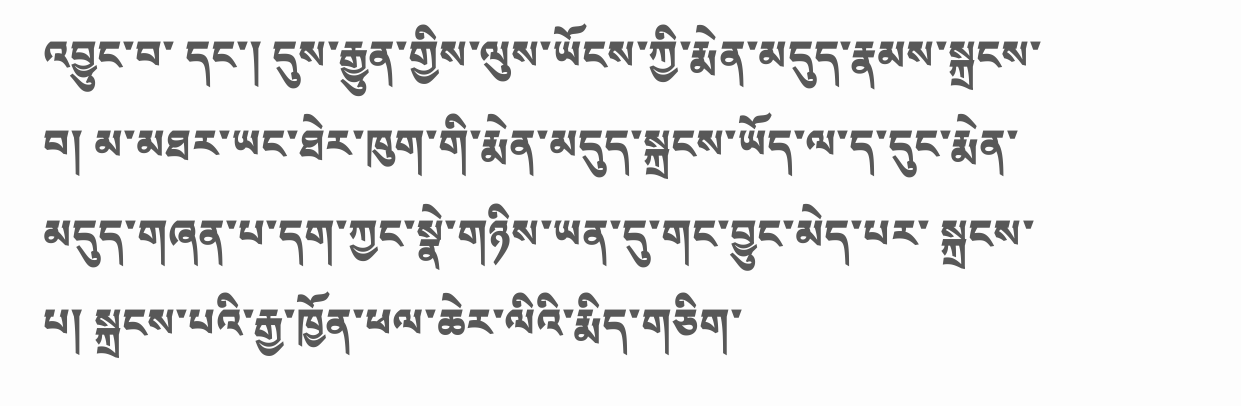འབྱུང་བ་ དང་། དུས་རྒྱུན་གྱིས་ལུས་ཡོངས་ཀྱི་རྨེན་མདུད་རྣམས་སྐྲངས་བ། མ་མཐར་ཡང་ཐེར་ཁུག་གི་རྨེན་མདུད་སྐྲངས་ཡོད་ལ་ད་དུང་རྨེན་མདུད་གཞན་པ་དག་ཀྱང་སྣེ་གཉིས་ཡན་དུ་གང་བྱུང་མེད་པར་ སྐྲངས་པ། སྐྲངས་པའི་རྒྱ་ཁྱོན་ཕལ་ཆེར་ལིའི་རྨིད་གཅིག་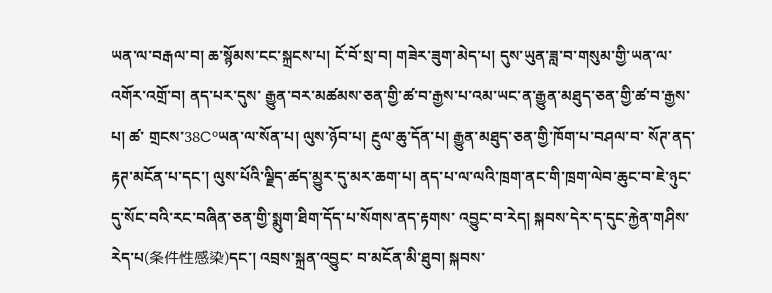ཡན་ལ་བརྒལ་བ། ཆ་སྙོམས་ངང་སྐྲངས་པ། ངོ་བོ་སྲ་བ། གཟེར་ཟུག་མེད་པ། དུས་ཡུན་ཟླ་བ་གསུམ་གྱི་ཡན་ལ་འགོར་འགྲོ་བ། ནད་པར་དུས་ རྒྱུན་བར་མཚམས་ཅན་གྱི་ཚ་བ་རྒྱས་པ་འམ་ཡང་ན་རྒྱུན་མཐུད་ཅན་གྱི་ཚ་བ་རྒྱས་པ། ཚ་ གྲངས་38C°ཡན་ལ་སོན་པ། ལུས་ཉོབ་པ། རྔུལ་ཆུ་དོན་པ། རྒྱུན་མཐུད་ཅན་གྱི་ཁོག་པ་བཤལ་བ་ སོཊ་ནད་རྟཊ་མངོན་པ་དང་། ལུས་པོའི་ལྗིད་ཚད་མྱུར་དུ་མར་ཆག་པ། ནད་པ་ལ་ལའི་ཁྲག་ནང་གི་ཁྲག་ལེབ་ཆུང་བ་ཇེ་ཉུང་དུ་སོང་བའི་རང་བཞིན་ཅན་གྱི་སྨུག་ཐིག་དོད་པ་སོགས་ནད་རྟགས་ འབྱུང་བ་རེད། སྐབས་དེར་ད་དུང་རྐྱེན་གཤིས་རེད་པ(条件性感染)དང་། འབྲས་སྐྲན་འབྱུང་ བ་མངོན་མི་ཐུབ། སྐབས་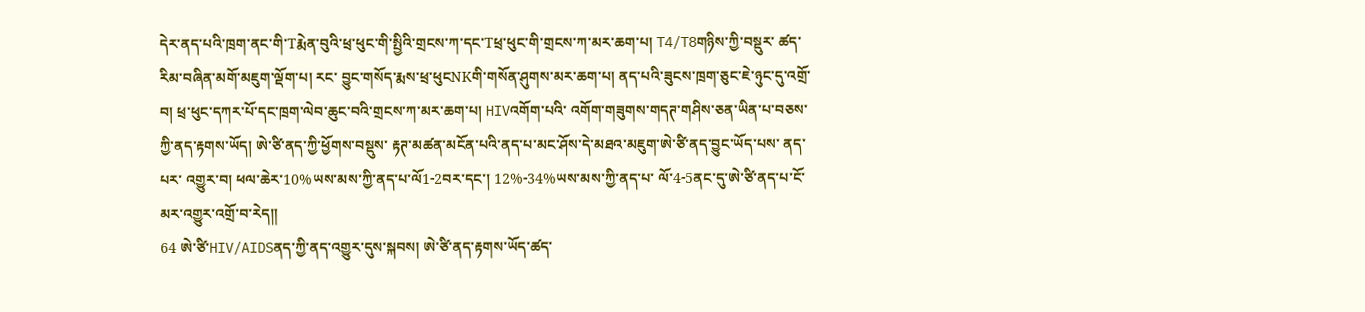དེར་ནད་པའི་ཁྲག་ནང་གི་Tརྨེན་བུའི་ཕྲ་ཕུང་གི་སྤྱིའི་གྲངས་ཀ་དང་Tཕྲ་ཕུང་གི་གྲངས་ཀ་མར་ཆག་པ། T4/T8གཉིས་ཀྱི་བསྡུར་ ཚད་རིམ་བཞིན་མགོ་མཇུག་ལྡོག་པ། རང་ བྱུང་གསོད་རྨས་ཕྲ་ཕུངNKགི་གསོན་ཤུགས་མར་ཆག་པ། ནད་པའི་ཟུངས་ཁྲག་ཅུང་ཇེ་ཉུང་དུ་འགྲོ་བ། ཕྲ་ཕུང་དཀར་པོ་དང་ཁྲག་ལེབ་ཆུང་བའི་གྲངས་ཀ་མར་ཆག་པ། HIVའགོག་པའི་ འགོག་གཟུགས་གདཊ་གཤིས་ཅན་ཡིན་པ་བཅས་ཀྱི་ནད་རྟགས་ཡོད། ཨེ་ཙི་ནད་ཀྱི་ཕྱོགས་བསྡུས་ རྟཊ་མཚན་མངོན་པའི་ནད་པ་མང་ཤོས་དེ་མཐའ་མཇུག་ཨེ་ཙི་ནད་བྱུང་ཡོད་པས་ ནད་པར་ འགྱུར་བ། ཕལ་ཆེར་10%ཡས་མས་ཀྱི་ནད་པ་ལོ1-2བར་དང་། 12%-34%ཡས་མས་ཀྱི་ནད་པ་ ལོ་4-5ནང་དུ་ཨེ་ཙི་ནད་པ་ངོ་མར་འགྱུར་འགྲོ་བ་རེད༎
64 ཨེ་ཙི་HIV/AIDSནད་ཀྱི་ནད་འགྱུར་དུས་སྐབས། ཨེ་ཙི་ནད་རྟགས་ཡོད་ཚད་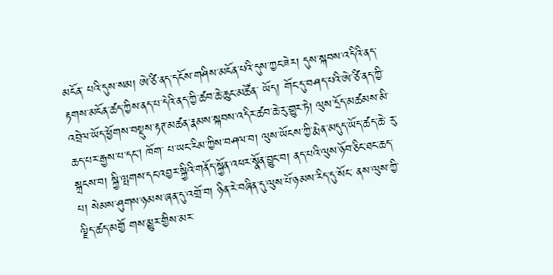མངོན་ པའི་དུས་སམ། ཨེ་ཙི་ནད་དངོས་གཤིས་མངོན་པའི་དུས་ཀྱང་ཟེར། དུས་སྐབས་འདིའི་ནད་རྟགས་མངོན་ཚད་ཀྱིས་ནད་པ་དེའི་ནད་ཀྱི་ཚབ་ཆེ་ཆུང་མཚོན་ ཡོད། གོང་དུ་བཤད་པའི་ཨེ་ཙི་ནད་ཀྱི་ འབྲེལ་ཡོད་ཕྱོགས་བསྡུས་རྟཊ་མཚན་རྣམས་སྐབས་འདིར་ཚབ་ཆེ་རུ་གྱུར་ཏེ། ལུས་དྲོད་མཚམས་མི་ཆད་པར་རྒྱས་པ་དང། ཁོག་ པ་ཡང་རིམ་ཀྱིས་བཤལ་བ། ལུས་ཡོངས་ཀྱི་རྨེན་མདུད་ཡོད་ཚད་ཆེ་ རུ་སྐྲངས་བ། སྐྱི་ལྤགས་དང་འབྱར་སྐྱིའི་གནོད་སྐྱོན་འཕར་སྣོན་བྱུང་བ། ནད་པའི་ལུས་ཉོབ་ཅིང་ཐང་ཆད་པ། སེམས་ཤུགས་ཉམས་ཞན་དུ་འགྲོ་བ། ཉིན་རེ་བཞིན་དུ་ལུས་པོ་ཉམས་རིད་དུ་སོང་ ནས་ལུས་ཀྱི་ལྗིད་ཚད་མགྱོ གས་མྱུར་གྱིས་མར་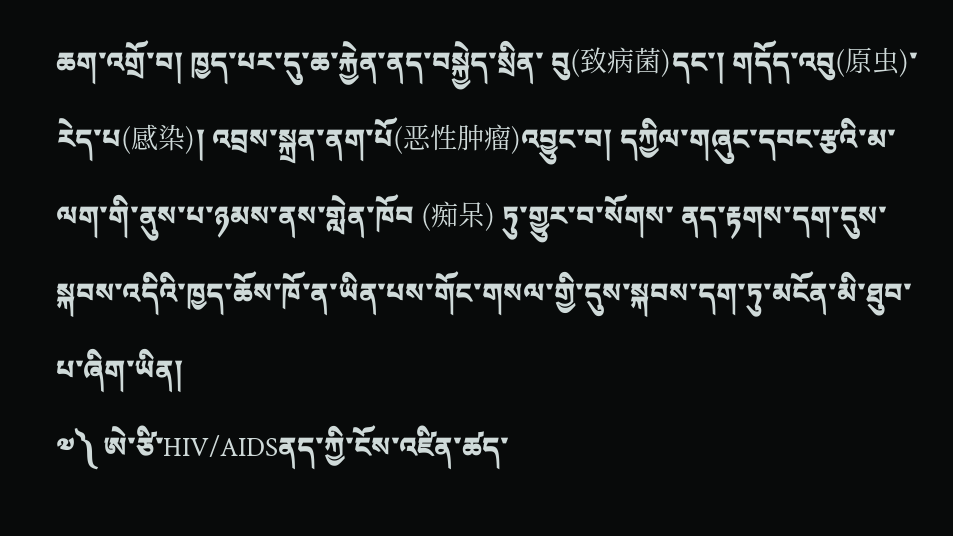ཆག་འགྲོ་བ། ཁྱད་པར་དུ་ཆ་རྐྱེན་ནད་བསྐྱེད་སྲིན་ བུ(致病菌)དང་། གདོད་འབུ(原虫)་རེད་པ(感染)། འབྲས་སྐྲན་ནག་པོ(恶性肿瘤)འབྱུང་བ། དཀྱིལ་གཞུང་དབང་རྩའི་མ་ལག་གི་ནུས་པ་ཉམས་ནས་གླེན་ཁོབ (痴呆) ཏུ་གྱུར་བ་སོགས་ ནད་རྟགས་དག་དུས་སྐབས་འདིའི་ཁྱད་ཆོས་ཁོ་ན་ཡིན་པས་གོང་གསལ་གྱི་དུས་སྐབས་དག་ཏུ་མངོན་མི་ཐུབ་པ་ཞིག་ཡིན།
༧༽ ཨེ་ཙི་HIV/AIDSནད་ཀྱི་ངོས་འཛིན་ཚད་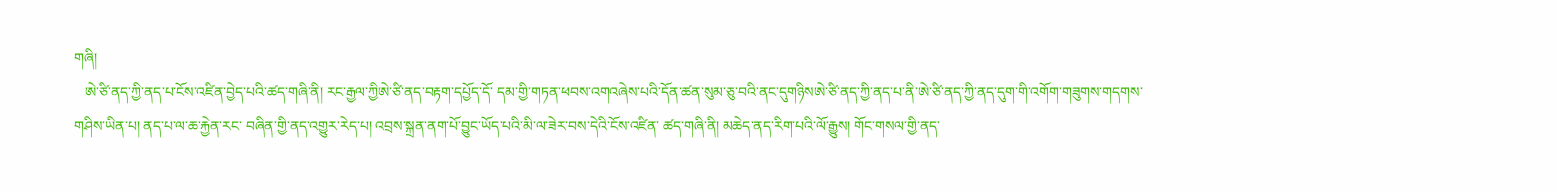གཞི།
   ཨེ་ཙི་ནད་ཀྱི་ནད་པ་ངོས་འཛིན་བྱེད་པའི་ཚད་གཞི་ནི། རང་རྒྱལ་ཀྱིཨེ་ཙི་ནད་བརྟག་དཔྱོད་དོ་ དམ་གྱི་གཏན་ཕབས་འགའཞེས་པའི་དོན་ཚན་སུམ་ཅུ་བའི་ནང་དུགཉིསཨེ་ཙི་ནད་ཀྱི་ནད་པ་ནི་ཨེ་ཙི་ནད་ཀྱི་ནད་དུག་གི་འགོག་གཟུགས་གདགས་གཤིས་ཡིན་པ། ནད་པ་ལ་ཆ་རྐྱེན་རང་ བཞིན་གྱི་ནད་འགྱུར་རེད་པ། འབྲས་སྐྲན་ནག་པོ་བྱུང་ཡོད་པའི་མི་ལ་ཟེར་བས་དེའི་ངོས་འཛིན་ ཚད་གཞི་ནི། མཆེད་ནད་རིག་པའི་ལོ་རྒྱུས། གོང་གསལ་གྱི་ནད་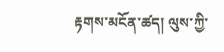རྟགས་མངོན་ཚད། ལུས་ཀྱི་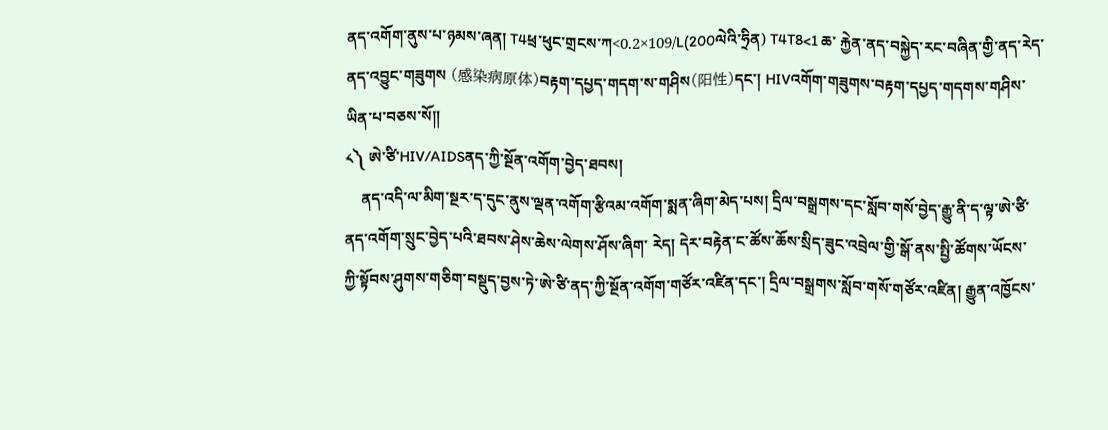ནད་འགོག་ནུས་པ་ཉམས་ཞན། T4ཕྲ་ཕུང་གྲངས་ཀ<0.2×109/L(200ལེའི་ཧྲིན) T4T8<1 ཆ་ རྐྱེན་ནད་བསྐྱེད་རང་བཞིན་གྱི་ནད་རེད་ནད་འབྱུང་གཟུགས (感染病原体)བརྟག་དཔྱད་གདག་ས་གཤིས(阳性)དང་། HIVའགོག་གཟུགས་བརྟག་དཔྱད་གདགས་གཤིས་ཡིན་པ་བཅས་སོ༎
༨༽ ཨེ་ཙི་HIV/AIDSནད་ཀྱི་སྔོན་འགོག་བྱེད་ཐབས།
    ནད་འདི་ལ་མིག་སྔར་ད་དུང་ནུས་ལྡན་འགོག་རྩིའམ་འགོག་སྨན་ཞིག་མེད་པས། དྲིལ་བསྒྲགས་དང་སློབ་གསོ་བྱེད་རྒྱུ་ནི་ད་ལྟ་ཨེ་ཙི་ནད་འགོག་སྲུང་བྱེད་པའི་ཐབས་ཤེས་ཆེས་ལེགས་ཤོས་ཞིག་ རེད། དེར་བརྟེན་ང་ཚོས་ཆོས་སྲིད་ཟུང་འབྲེལ་གྱི་སྒོ་ནས་སྤྱི་ཚོགས་ཡོངས་ཀྱི་སྟོབས་ཤུགས་གཅིག་བསྡུད་བྱས་ཏེ་ཨེ་ཙི་ནད་ཀྱི་སྔོན་འགོག་གཙོར་འཛིན་དང་། དྲིལ་བསྒྲགས་སློབ་གསོ་གཙོར་འཛིན། རྒྱུན་འཁྱོངས་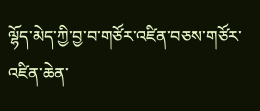ལྷོད་མེད་ཀྱི་བྱ་བ་གཙོར་འཛིན་བཅས་གཙོར་འཛིན་ཆེན་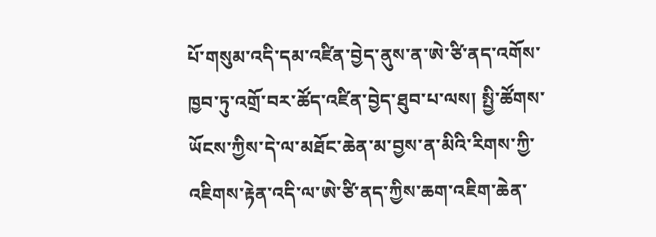པོ་གསུམ་འདི་དམ་འཛིན་བྱེད་ནུས་ན་ཨེ་ཙི་ནད་འགོས་ཁྱབ་ཏུ་འགྲོ་བར་ཚོད་འཛིན་བྱེད་ཐུབ་པ་ལས། སྤྱི་ཚོགས་ཡོངས་ཀྱིས་དེ་ལ་མཐོང་ཆེན་མ་བྱས་ན་མིའི་རིགས་ཀྱི་འཇིགས་རྟེན་འདི་ལ་ཨེ་ཙི་ནད་ཀྱིས་ཆག་འཇིག་ཆེན་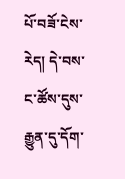པོ་བཟོ་ངེས་རེད། དེ་བས་ང་ཚོས་དུས་རྒྱུན་དུ་དོག་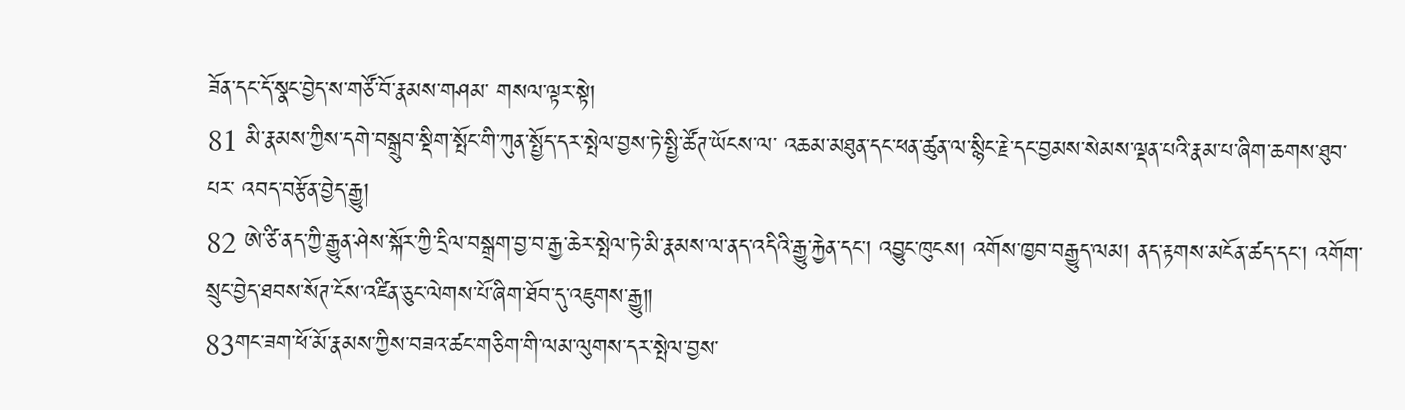ཟོན་དང་དོ་སྣང་བྱེད་ས་གཙོ་བོ་རྣམས་གཤམ་ གསལ་ལྟར་སྟེ།
81 མི་རྣམས་ཀྱིས་དགེ་བསྒྲུབ་སྡིག་སྤོང་གི་ཀུན་སྤྱོད་དར་སྤེལ་བྱས་ཏེ་སྤྱི་ཚོཊ་ཡོངས་ལ་ འཆམ་མཐུན་དང་ཕན་ཚུན་ལ་སྙིང་རྗེ་དང་བྱམས་སེམས་ལྡན་པའི་རྣམ་པ་ཞིག་ཆགས་ཐུབ་པར་ འབད་བརྩོན་བྱེད་རྒྱུ།
82 ཨེ་ཙི་ནད་ཀྱི་རྒྱུན་ཤེས་སྐོར་ཀྱི་དྲིལ་བསྒྲག་བྱ་བ་རྒྱ་ཆེར་སྤེལ་ཏེ་མི་རྣམས་ལ་ནད་འདིའི་རྒྱུ་རྐྱེན་དང་། འབྱུང་ཁུངས། འགོས་ཁྱབ་བརྒྱུད་ལམ། ནད་རྟགས་མངོན་ཚད་དང་། འགོག་ སྲུང་བྱེད་ཐབས་སོཊ་ངོས་འཛིན་ཅུང་ལེགས་པོ་ཞིག་ཐོབ་དུ་འཇུགས་རྒྱུ༎
83གང་ཟག་ཕོ་མོ་རྣམས་ཀྱིས་བཟའ་ཚང་གཅིག་གི་ལམ་ལུགས་དར་སྤེལ་བྱས་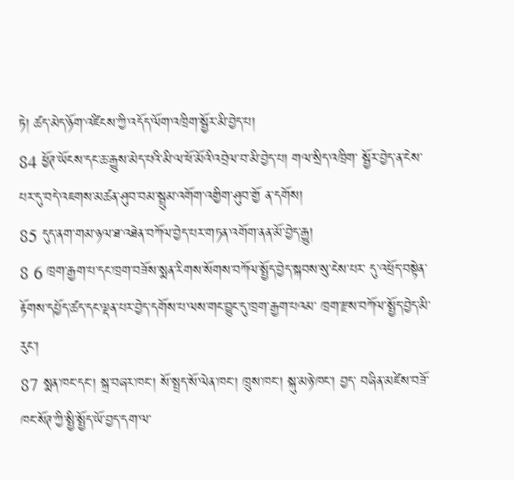ཏེ། ཚད་མེད་ཉོག་འཛིངས་ཀྱི་འདོད་ལོག་འཁྲིག་སྦྱོར་མི་བྱེད་པ།
84 ཕྱོཊ་ཡོངས་དང་ཆ་རྒྱུས་མེད་པའི་མི་ལ་ཕོ་མོའི་འབྲེལ་བ་མི་བྱེད་པ། གལ་སྲིད་འཁྲིག་ སྦྱོར་བྱེད་ན་ངེས་པར་དུ་བདེ་འཇགས་མཚན་ཤུབ་བམ་སྦྲུམ་འགོག་འགྱིག་ཤུབ་གྱོ ན་དགོས།
85 དུད་ནག་གམ་ཉལ་ཐ་འཐེན་བཀོལ་བྱེད་པར་གཏན་འགོག་ནན་མོ་བྱེད་རྒྱུ།
8 6 ཁྲག་རྒྱག་པ་དང་ཁྲག་བཟོས་སྨན་རིགས་སོགས་བཀོལ་སྤྱོད་བྱེད་སྐབས་སུ་ངེས་པར་ དུ་འཕྲོད་བསྟེན་རྟོགས་དཔྱོད་ཚད་དང་ལྡན་པར་བྱེད་དགོས་པ་ལས་གང་བྱུང་དུ་ཁྲག་རྒྱག་པའམ་ ཁྲག་རྫས་བཀོལ་སྤྱོད་བྱེད་མི་རུང་།
87 སྨན་ཁང་དང་། སྐྲ་བཞར་ཁང་། སོ་སྤྲད་སོ་ལེན་ཁང་། ཁྲུས་ཁང་། སྐུ་མཉེ་ཁང་། བྱད་ བཞིན་མཛེས་བཟོ་ཁང་སོཊ་ཀྱི་སྤྱི་སྤྱོད་ཡོ་བྱད་དག་ལ་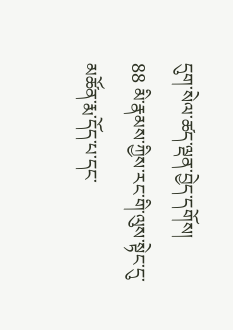དུག་སེལ་ཚད་ལྡན་བྱེད་དགོས།
88 མི་རྣམས་ཀྱིས་རང་གི་ལུས་སྟེང་དུ་མཚོན་རྨ་དོད་པ་དང་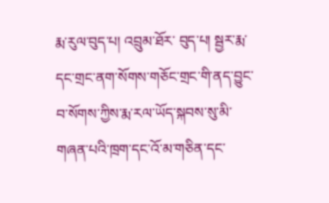རྨ་རུལ་བུད་པ། འབྲུམ་ཐོར་ བུད་པ། སྦྱར་རྨ་དང་གྲང་ནག་སོགས་གཅོང་གྲང་གི་ནད་བྱུང་བ་སོགས་ཀྱིས་རྨ་རལ་ཡོད་སྐབས་སུ་མི་གཞན་པའི་ཁྲག་དང་འོ་མ་གཅིན་དང་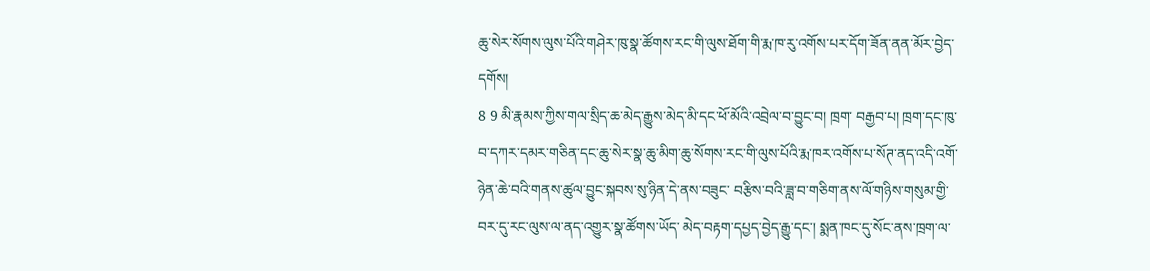ཆུ་སེར་སོགས་ལུས་པོའི་གཤེར་ཁུ་སྣ་ཚོགས་རང་གི་ལུས་ཐོག་གི་རྨ་ཁ་རུ་འགོས་པར་དོག་ཟོན་ནན་མོར་བྱེད་དགོས།
8 9 མི་རྣམས་ཀྱིས་གལ་སྲིད་ཆ་མེད་རྒྱུས་མེད་མི་དང་ཕོ་མོའི་འབྲེལ་བ་བྱུང་བ། ཁྲག་ བརྒྱབ་པ། ཁྲག་དང་ཁུ་བ་དཀར་དམར་གཅིན་དང་ཆུ་སེར་སྣ་ཆུ་མིག་ཆུ་སོགས་རང་གི་ལུས་པོའི་རྨ་ཁར་འགོས་པ་སོཊ་ནད་འདི་འགོ་ཉེན་ཆེ་བའི་གནས་ཚུལ་བྱུང་སྐབས་སུ་ཉིན་དེ་ནས་བཟུང་ བརྩིས་བའི་ཟླ་བ་གཅིག་ནས་ལོ་གཉིས་གསུམ་གྱི་བར་དུ་རང་ལུས་ལ་ནད་འགྱུར་སྣ་ཚོགས་ཡོད་ མེད་བརྟག་དཔྱད་བྱེད་རྒྱུ་དང་། སྨན་ཁང་དུ་སོང་ནས་ཁྲག་ལ་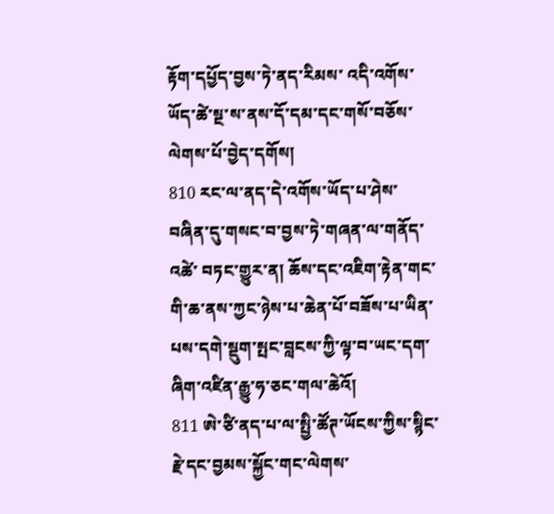རྟོག་དཔྱོད་བྱས་ཏེ་ནད་རིམས་ འདི་འགོས་ཡོད་ཚེ་སྔ་ས་ནས་དོ་དམ་དང་གསོ་བཅོས་ལེགས་པོ་བྱེད་དགོས།
810 རང་ལ་ནད་དེ་འགོས་ཡོད་པ་ཤེས་བཞིན་དུ་གསང་བ་བྱས་ཏེ་གཞན་ལ་གནོད་འཚེ་ བཏང་གྱུར་ན། ཆོས་དང་འཇིག་རྟེན་གང་གི་ཆ་ནས་ཀྱང་ཉེས་པ་ཆེན་པོ་བཟོས་པ་ཡིན་པས་དགེ་སྡུག་སྤང་བླངས་ཀྱི་ལྟ་བ་ཡང་དག་ཞིག་འཛིན་རྒྱུ་ཧ་ཅང་གལ་ཆེའོ།
811 ཨེ་ཙི་ནད་པ་ལ་སྤྱི་ཚོཊ་ཡོངས་ཀྱིས་སྙིང་རྗེ་དང་བྱམས་སྐྱོང་གང་ལེགས་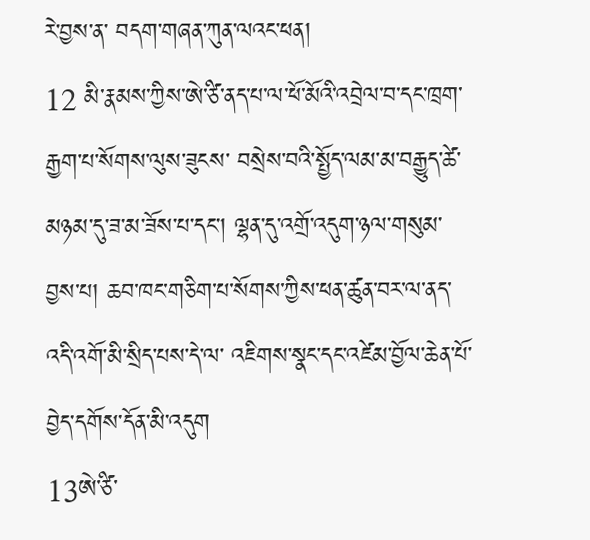རེ་བྱས་ན་ བདག་གཞན་ཀུན་ལའང་ཕན།
12 མི་རྣམས་ཀྱིས་ཨེ་ཙི་ནད་པ་ལ་ཕོ་མོའི་འབྲེལ་བ་དང་ཁྲག་རྒྱག་པ་སོགས་ལུས་ཟུངས་ བསྲེས་བའི་སྤྱོད་ལམ་མ་བརྒྱུད་ཚེ་མཉམ་དུ་ཟ་མ་ཟོས་པ་དང་། ལྷན་དུ་འགྲོ་འདུག་ཉལ་གསུམ་ བྱས་པ། ཆབ་ཁང་གཅིག་པ་སོགས་ཀྱིས་ཕན་ཚུན་བར་ལ་ནད་འདི་འགོ་མི་སྲིད་པས་དེ་ལ་ འཇིགས་སྣང་དང་འཛེམ་བྱོལ་ཆེན་པོ་བྱེད་དགོས་དོན་མི་འདུག
13ཨེ་ཙི་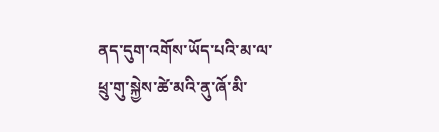ནད་དུག་འགོས་ཡོད་པའི་མ་ལ་ཕྲུ་གུ་སྐྱེས་ཚེ་མའི་ནུ་ཞོ་མི་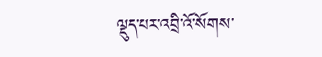ལྡུད་པར་འབྲི་འོ་སོགས་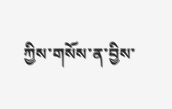ཀྱིས་གསོས་ན་བྱིས་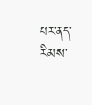པར་ནད་རིམས་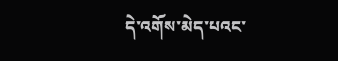དེ་འགོས་མེད་པའང་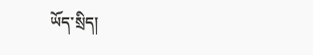ཡོད་སྲིད།